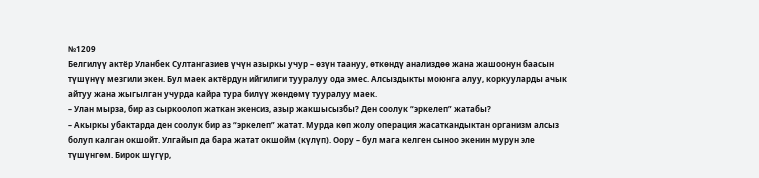№1209
Белгилүү актёр Уланбек Султангазиев үчүн азыркы учур – өзүн таануу, өткөндү анализдөө жана жашоонун баасын түшүнүү мезгили экен. Бул маек актёрдун ийгилиги тууралуу ода эмес. Алсыздыкты моюнга алуу, коркууларды ачык айтуу жана жыгылган учурда кайра тура билүү жөндөмү тууралуу маек.
– Улан мырза, бир аз сыркоолоп жаткан экенсиз, азыр жакшысызбы? Ден соолук “эркелеп” жатабы?
– Акыркы убактарда ден соолук бир аз “эркелеп” жатат. Мурда көп жолу операция жасаткандыктан организм алсыз болуп калган окшойт. Улгайып да бара жатат окшойм (күлүп). Оору – бул мага келген сыноо экенин мурун эле түшүнгөм. Бирок шүгүр,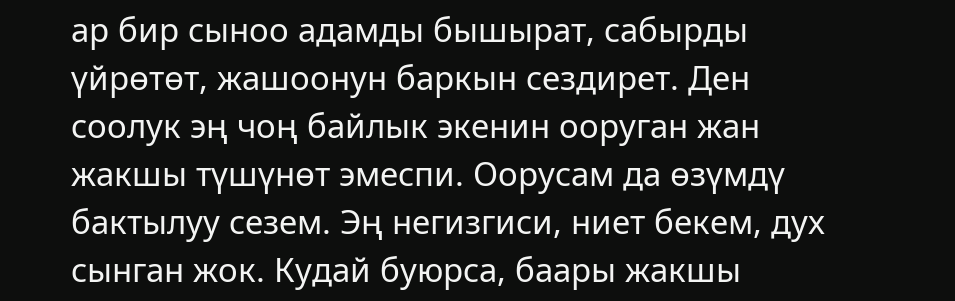ар бир сыноо адамды бышырат, сабырды үйрөтөт, жашоонун баркын сездирет. Ден соолук эң чоң байлык экенин ооруган жан жакшы түшүнөт эмеспи. Оорусам да өзүмдү бактылуу сезем. Эң негизгиси, ниет бекем, дух сынган жок. Кудай буюрса, баары жакшы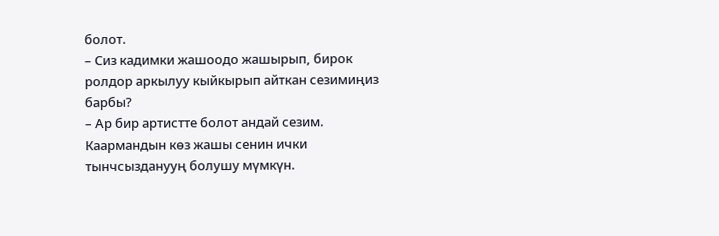болот.
– Сиз кадимки жашоодо жашырып, бирок ролдор аркылуу кыйкырып айткан сезимиңиз барбы?
– Ар бир артистте болот андай сезим. Каармандын көз жашы сенин ички тынчсызданууң болушу мүмкүн.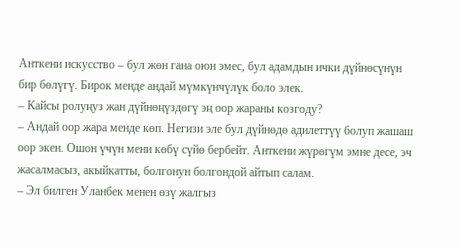Анткени искусство – бул жөн гана оюн эмес, бул адамдын ички дүйнөсүнүн бир бөлүгү. Бирок менде андай мүмкүнчүлүк боло элек.
– Кайсы ролуңуз жан дүйнөңүздөгү эң оор жараны козгоду?
– Андай оор жара менде көп. Негизи эле бул дүйнөдө адилеттүү болуп жашаш оор экен. Ошон үчүн мени көбү сүйө бербейт. Анткени жүрөгүм эмне десе, эч жасалмасыз, акыйкатты, болгонун болгондой айтып салам.
– Эл билген Уланбек менен өзү жалгыз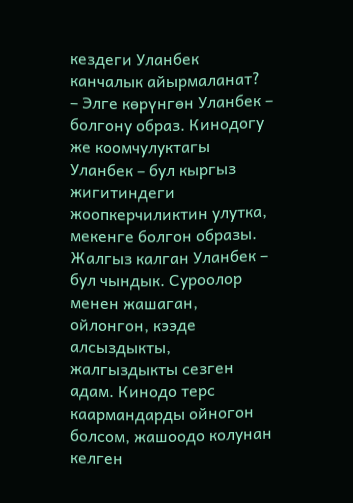кездеги Уланбек канчалык айырмаланат?
– Элге көрүнгөн Уланбек – болгону образ. Кинодогу же коомчулуктагы Уланбек – бул кыргыз жигитиндеги жоопкерчиликтин улутка, мекенге болгон образы. Жалгыз калган Уланбек – бул чындык. Суроолор менен жашаган, ойлонгон, кээде алсыздыкты, жалгыздыкты сезген адам. Кинодо терс каармандарды ойногон болсом, жашоодо колунан келген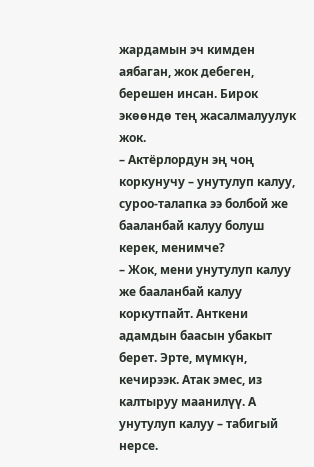жардамын эч кимден аябаган, жок дебеген, берешен инсан. Бирок экөөндө тең жасалмалуулук жок.
– Актёрлордун эң чоң коркунучу – унутулуп калуу, суроо-талапка ээ болбой же бааланбай калуу болуш керек, менимче?
– Жок, мени унутулуп калуу же бааланбай калуу коркутпайт. Анткени адамдын баасын убакыт берет. Эрте, мүмкүн, кечирээк. Атак эмес, из калтыруу маанилүү. А унутулуп калуу – табигый нерсе.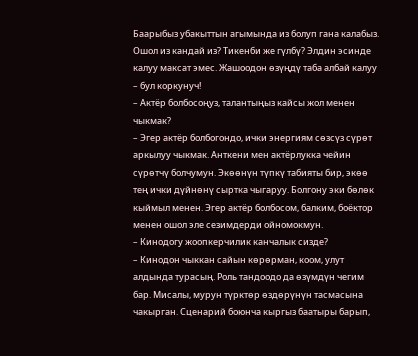Баарыбыз убакыттын агымында из болуп гана калабыз. Ошол из кандай из? Тикенби же гүлбү? Элдин эсинде калуу максат эмес. Жашоодон өзүңдү таба албай калуу – бул коркунуч!
– Актёр болбосоңуз, талантыңыз кайсы жол менен чыкмак?
– Эгер актёр болбогондо, ички энергиям сөзсүз сүрөт аркылуу чыкмак. Анткени мен актёрлукка чейин сүрөтчү болчумун. Экөөнүн түпкү табияты бир, экөө тең ички дүйнөнү сыртка чыгаруу. Болгону эки бөлөк кыймыл менен. Эгер актёр болбосом, балким, боёктор менен ошол эле сезимдерди ойномокмун.
– Кинодогу жоопкерчилик канчалык сизде?
– Кинодон чыккан сайын көрөрман, коом, улут алдында турасың. Роль тандоодо да өзүмдүн чегим бар. Мисалы, мурун түрктөр өздөрүнүн тасмасына чакырган. Сценарий боюнча кыргыз баатыры барып,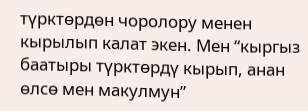түрктөрдөн чоролору менен кырылып калат экен. Мен “кыргыз баатыры түрктөрдү кырып, анан өлсө мен макулмун”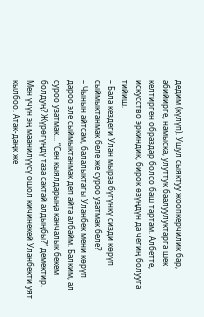дедим (күлүп). Ушул сыяктуу жоопкерчилик бар, абийирге, намыска, улуттук баалуулуктарга шек келтирген образдар болсо баш тартам. Албетте, искусство эркиндик, бирок өзүңдүн да чегиң болууга тийиш.
– Бала кездеги Улан мырза бүгүнкү сизди көрүп сыймыктанмак беле же суроо узатмак беле?
– Чынын айтсам, балалыктагы Уланбек мени көрүп дароо эле сыймыктанмак деп айта албайм. Балким, ал суроо узатмак... “Сен кыялдарыңа канчалык бекем болдуң? Жүрөгүңдү таза сактай алдыңбы?” демектир. Мен үчүн эң маанилүүсү ошол кичинекей Уланбекти уят кылбоо. Атак-даңк же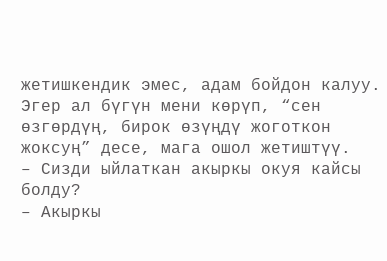жетишкендик эмес, адам бойдон калуу. Эгер ал бүгүн мени көрүп, “сен өзгөрдүң, бирок өзүңдү жоготкон жоксуң” десе, мага ошол жетиштүү.
– Сизди ыйлаткан акыркы окуя кайсы болду?
– Акыркы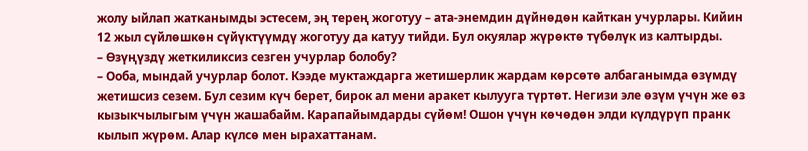жолу ыйлап жатканымды эстесем, эң терең жоготуу – ата-энемдин дүйнөдөн кайткан учурлары. Кийин 12 жыл сүйлөшкөн сүйүктүүмдү жоготуу да катуу тийди. Бул окуялар жүрөктө түбөлүк из калтырды.
– Өзүңүздү жеткиликсиз сезген учурлар болобу?
– Ооба, мындай учурлар болот. Кээде муктаждарга жетишерлик жардам көрсөтө албаганымда өзүмдү жетишсиз сезем. Бул сезим күч берет, бирок ал мени аракет кылууга түртөт. Негизи эле өзүм үчүн же өз кызыкчылыгым үчүн жашабайм. Карапайымдарды сүйөм! Ошон үчүн көчөдөн элди күлдүрүп пранк кылып жүрөм. Алар күлсө мен ырахаттанам.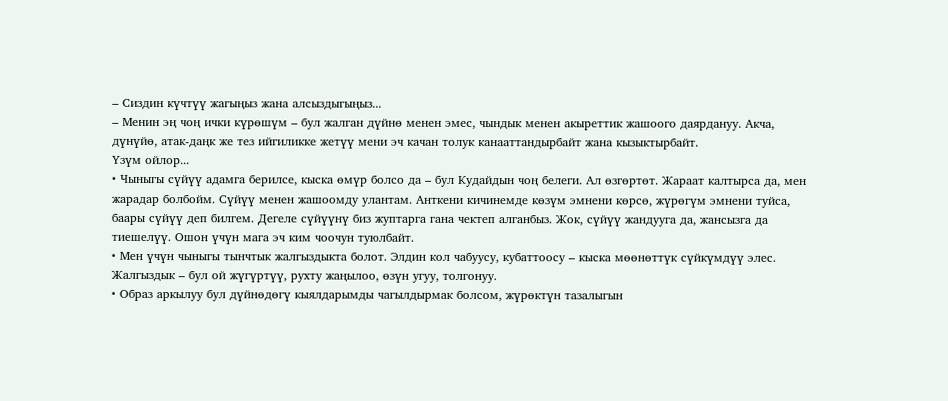– Сиздин күчтүү жагыңыз жана алсыздыгыңыз...
– Менин эң чоң ички күрөшүм – бул жалган дүйнө менен эмес, чындык менен акыреттик жашоого даярдануу. Акча, дүнүйө, атак-даңк же тез ийгиликке жетүү мени эч качан толук канааттандырбайт жана кызыктырбайт.
Үзүм ойлор...
• Чыныгы сүйүү адамга берилсе, кыска өмүр болсо да – бул Кудайдын чоң белеги. Ал өзгөртөт. Жараат калтырса да, мен жарадар болбойм. Сүйүү менен жашоомду улантам. Анткени кичинемде көзүм эмнени көрсө, жүрөгүм эмнени туйса, баары сүйүү деп билгем. Дегеле сүйүүнү биз жуптарга гана чектеп алганбыз. Жок, сүйүү жандууга да, жансызга да тиешелүү. Ошон үчүн мага эч ким чоочун туюлбайт.
• Мен үчүн чыныгы тынчтык жалгыздыкта болот. Элдин кол чабуусу, кубаттоосу – кыска мөөнөттүк сүйкүмдүү элес. Жалгыздык – бул ой жүгүртүү, рухту жаңылоо, өзүн угуу, толгонуу.
• Образ аркылуу бул дүйнөдөгү кыялдарымды чагылдырмак болсом, жүрөктүн тазалыгын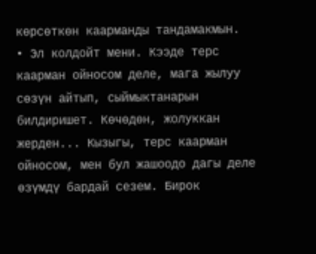көрсөткөн каарманды тандамакмын.
• Эл колдойт мени. Кээде терс каарман ойносом деле, мага жылуу сөзүн айтып, сыймыктанарын билдиришет. Көчөдөн, жолуккан жерден... Кызыгы, терс каарман ойносом, мен бул жашоодо дагы деле өзүмдү бардай сезем. Бирок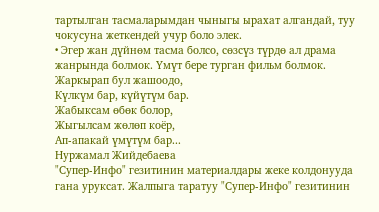тартылган тасмаларымдан чыныгы ырахат алгандай, туу чокусуна жеткендей учур боло элек.
• Эгер жан дүйнөм тасма болсо, сөзсүз түрдө ал драма жанрында болмок. Үмүт бере турган фильм болмок.
Жаркырап бул жашоодо,
Күлкүм бар, күйүтүм бар.
Жабыксам өбөк болор,
Жыгылсам жөлөп коёр,
Ап-апакай үмүтүм бар...
Нуржамал Жийдебаева
"Супер-Инфо" гезитинин материалдары жеке колдонууда гана уруксат. Жалпыга таратуу "Супер-Инфо" гезитинин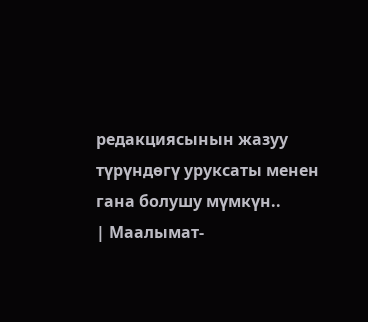редакциясынын жазуу түрүндөгү уруксаты менен гана болушу мүмкүн..
| Маалымат-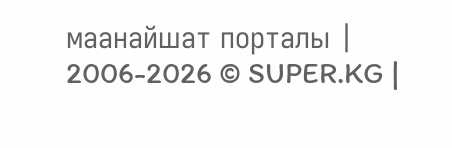маанайшат порталы | 2006-2026 © SUPER.KG |